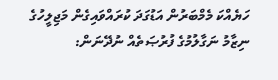ހަޔެއްކަ މެމްބަރުން އަޑުގަދަ ކުރައްވައިގެން މަޖިލީހުގެ ނިޒާމު ނަގާލުމުގެ ފުރުޞަތެއް ނުދޭނަން: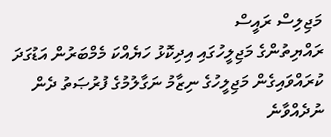މަޖިލިސް ރައީސް
ރައްޔިތުންގެ މަޖިލީހުގައި އިދިކޮޅު ހަޔެއްކަ މެމްބަރުން އަޑުގަދަ ކުރައްވައިގެން މަޖިލީހުގެ ނިޒާމު ނަގާލުމުގެ ފުރުޞަތު ދެން ނުދެއްވާނެ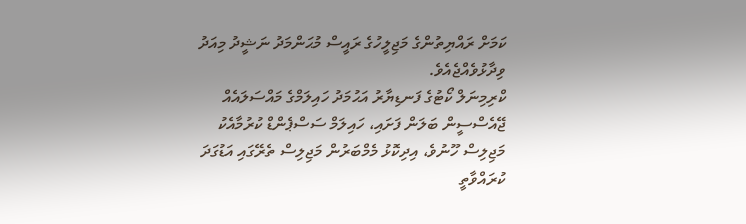ކަމަށް ރައްޔިތުންގެ މަޖިލީހުގެ ރައީސް މުޙަންމަދު ނަޝީދު މިއަދު ވިދާޅުވެއްޖެއެވެ.
ކްރިމިނަލް ކޯޓުގެ ފަނޑިޔާރު އަޙުމަދު ހައިލަމްގެ މައްސަލައެއް ޖޭއެސްސީން ބަލަން ފަށައި، ހައިލަމް ސަސްޕެންޑް ކުރުމާއެކު މަޖިލިސް ހޫނުވެ، އިދިކޮޅު މެމްބަރުން މަޖިލިސް ތެރޭގައި އަޑުގަދަ ކުރައްވާތީ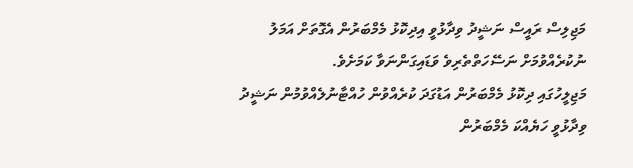މަޖިލިސް ރައީސް ނަޝީދު ވިދާޅުވީ އިދިކޮޅު މެމްބަރުން އެގޮތަށް އަމަލު ނުކުރެއްވުމަށް ނަސޭހަތްތެރިވެ ވަޑައިގަންނަވާ ކަމަށެވެ.
މަޖިލީހުގައި ދިކޮޅު މެމްބަރުން އަޑުގަދަ ކުރެއްވުން ހުއްޓާނުލެއްވުމުން ނަޝީދު ވިދާޅުވީ ހަޔެއްކަ މެމްބަރުން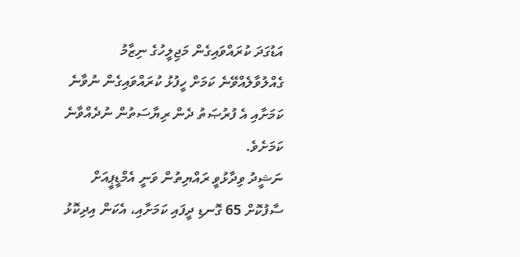އަޑުގަދަ ކުރައްވައިގެން މަޖިލީހުގެ ނިޒާމު ގެއްލުވާލެއްވޭނެ ކަމަށް ހީފުޅު ކުރައްވައިގެން ނުވާނެ ކަމަށާއި އެ ފުރުޞަތު ދެން ރިޔާސަތުން ނުދެއްވާނެ ކަމަށެވެ.
ނަޝީދު ވިދާޅުވީ ރައްޔިތުން ވަނީ އެމްޑީޕީއަށް ސާފުކޮށް 65 ގޮނޑި ދީފައި ކަމަށާއި، އެކަން އިދިކޮޅު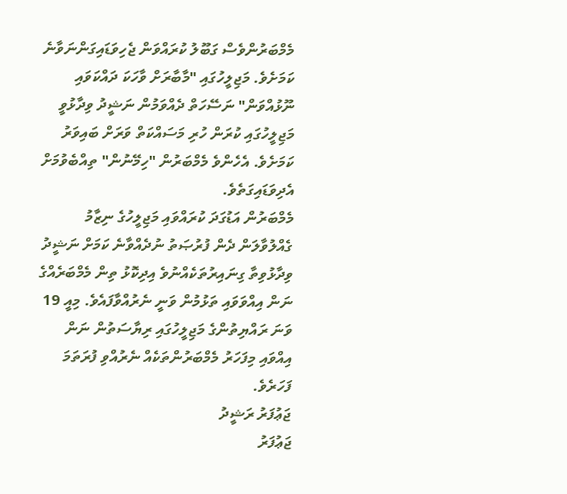މެމްބަރުންވެސް ގަބޫލު ކުރައްވަން ޖެހިވަޑައިގަންނަވާނެ ކަމަށެވެ. މަޖިލީހުގައި "މާބާރަށް ވާހަކަ ދައްކަވައި ނޫޅުއްވަން" ނަސޭހަތް ދެއްވަމުން ނަޝީދު ވިދާޅުވީ މަޖިލީހުގައި ކުރަން ހުރި މަސައްކަތް ވަރަށް ބައިވަރު ކަމަށެވެ. އެހެންވެ މެމްބަރުން "ހިމޭނުން" ތިއްބެވުމަށް އެދިވަޑައިގަތެވެ.
މެމްބަރުން އަޑުގަދަ ކުރައްވައި މަޖިލީހުގެ ނިޒާމު ގެއްލުވާލަން ދެން ފުރުޞަތު ނުދެއްވާނެ ކަމަށް ނަޝީދު ވިދާޅުވިތާ ގިނައިރުތަކެއްނުވެ އިދިކޮޅު ތިން މެމްބަރެއްގެ ނަން އިއްވަވައި ތަޅުމުން ވަނީ ނެރުއްވާފައެވެ. މިއީ 19 ވަނަ ރައްޔިތުންގެ މަޖިލީހުގައި ރިޔާސަތުން ނަން އިއްވައި މިފަހަރު މެމްބަރުންތަކެއް ނެރުއްވި ފުރަތަމަ ފަހަރެވެ.
ޖަޢުފަރު ރަޝީދު
ޖަޢުފަރު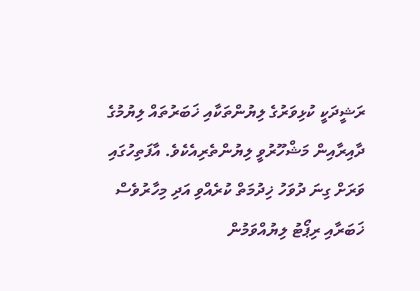ރަޝީދަކީ ކުޅިވަރުގެ ލިޔުންތަކާއި ޚަބަރުތައް ލިޔުމުގެ ދާއިރާއިން މަޝްހޫރުވީ ލިޔުންތެރިއެކެވެ. އާފަތިހުގައި ވަރަށް ގިނަ ދުވަހު ޚިދުމަތް ކުރެއްވި އަދި މިހާރުވެސް ޚަބަރާއި ރިޕޯޓު ލިޔުއްވަމުން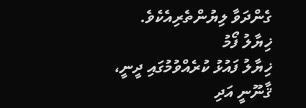ގެންދަވާ ލިޔުންތެރިއެކެވެ.
ޚިޔާލު ފޯމު
ޚިޔާލު ފައުޅު ކުރެއްވުމުގައި ދީނީ، ޤާނޫނީ އަދި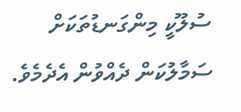ސުލޫކީ މިންގަނޑުތަކަށް ސަމާލުކަން ދެއްވުން އެދެމެވެ.